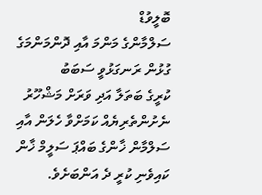ބޮލީވުޑް
ސަލްމާންގެ މަންމަ އާއި ދޮންމަންމަގެ ގުޅުން ރަނގަޅުވީ ސަބަބު
ކުރީގެ ބަތަލާ އަދި ވަރަށް މަޝްހޫރު ނެށުންތެރިޔެއް ކަމަށްވާ ހެލަން އާއި ސަލްމާން ޚާންގެ ބައްޕަ ސަލީމް ޚާން ކައިވެނި ކުރީ ދެ އަންބަށެވެ.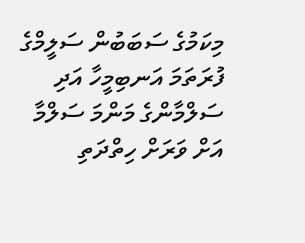މިކަމުގެ ސަބަބުން ސަލީމްގެ ފުރަތަމަ އަނބިމީހާ އަދި ސަލްމާންގެ މަންމަ ސަލްމާ އަށް ވަރަށް ހިތްދަތި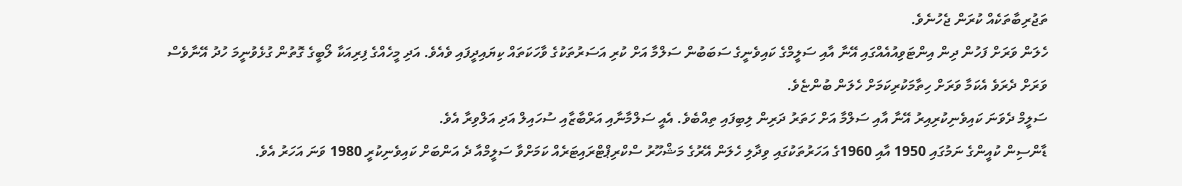ތަޖުރިބާތަކެއް ކުރަން ޖެހުނެވެ.
ހެލަން ވަރަށް ފަހުން ދިން އިންޓަވިއުއެއްގައި އޭނާ އާއި ސަލީމްގެ ކައިވެނީގެ ސަބަބުން ސަލްމާ އަށް ކުރި އަސަރުތަކުގެ ވާހަކަތައް ކިޔައިދީފައި ވެއެވެ. އަދި މީހެއްގެ ފިރިއަކާ ލޯބީގެ ގޮތުން ގުޅެވުނީމަ ހުދު އޭނާވެސް ވަރަށް ދެރަވެ އެކަމާ ވަރަށް ހިތާމަކުރިކަމަށް ހެލަން ބުންޏެވެ.
ސަލީމް ދެވަނަ ކައިވެނިކުރިއިރު އޭނާ އާއި ސަލްމާ އަށް ހަތަރު ދަރިން ލިބިފައި ތިއްބެވެ. އެއީ ސަލްމާނާއި އަރްބާޒާއި ސުހައިލް އަދި އަލްވިރާ އެވެ.
ޑާންސިން ކުއީންގެ ނަމުގައި 1950 އާއި 1960ގެ އަހަރުތަކުގައި ވިދާލި ހެލަން އޭރުގެ މަޝްހޫރު ސްކްރިޕްޓްރައިޓަރެއް ކަމަށްވާ ސަލީމްއާ ދެ އަންބަށް ކައިވެނިކުރީ 1980 ވަނަ އަހަރު އެވެ.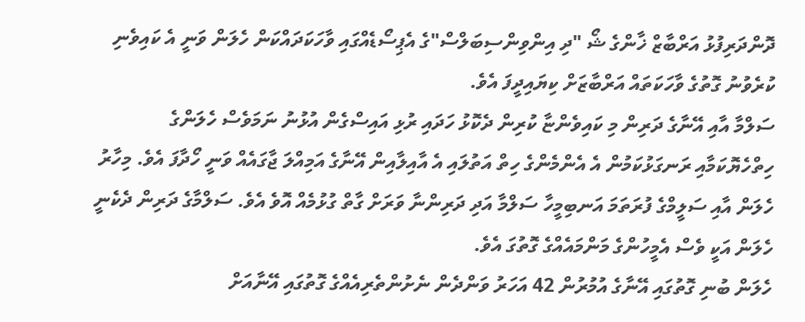ދޮންދަރިފުޅު އަރްބާޒް ޚާންގެ ޝޯ "ދި އިންވިންސިބަލްސް"ގެ އެޕިސޯޑެއްގައި ވާހަކަދައްކަން ހެލަން ވަނީ އެ ކައިވެނި ކުރެވުނު ގޮތުގެ ވާހަކަތައް އަރްބާޒަށް ކިޔައިދީފަ އެވެ.
ސަލްމާ އާއި އޭނާގެ ދަރިން މި ކައިވެންޏާ ކުރިން ދެކޮޅު ހަދައި ރުޅި އައިސްގެން އުޅުނު ނަމަވެސް ހެލަންގެ ހިތްހެޔޮކަމާއި ރަނގަޅުކަމުން އެ އެންމެންގެ ހިތް އަތުލައި އެ އާއިލާއިން އޭނާގެ އަމިއްލަ ޖާގައެއް ވަނީ ހޯދާފަ އެވެ. މިހާރު ހެލަން އާއި ސަލީމްގެ ފުރަތަމަ އަނބިމީހާ ސަލްމާ އަދި ދަރިންނާ ވަރަށް ގާތް ގުޅުމެއް އޮވެ އެވެ. ސަލްމާގެ ދަރިން ދެކެނީ ހެލަން އަކީ ވެސް އެމީހުންގެ މަންމައެއްގެ ގޮތުގަ އެވެ.
ހެލަން ބުނި ގޮތުގައި އޭނާގެ އުމުރުން 42 އަހަރު ވަންދެން ނެށުންތެރިއެއްގެ ގޮތުގައި އޭނާއަށް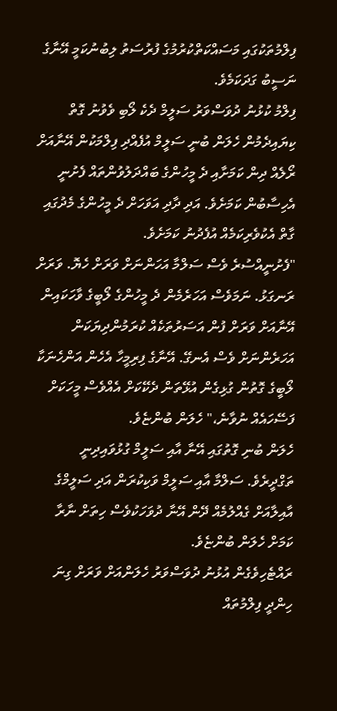ފިލްމުތަކުގައި މަސައްކަތްކުރުމުގެ ފުރުސަތު ލިބުނުކަމީ އޭނާގެ ނަސީބު ގަދަކަމެވެ.
ފިލްމު ކުޅުނު ދުވަސްވަރު ސަލީމް ދެކެ ލޯބި ވެވުނު ގޮތް ކިޔައިދެމުން ހެލަން ބުނީ ސަލީމް އުފެއްދި ފިލްމަކުން އޭނާއަށް ރޯލެއް ދިން ކަމަށާއި ދެ މީހުންގެ ބައްދަލުވުންތައް ފެށުނީ އެހިސާބުން ކަމަށެވެ. އަދި ދާދި އަވަހަށް ދެ މީހުންގެ މެދުގައި ގާތް އެކުވެރިކަމެއް އުފެދުނު ކަމަށެވެ.
"ފެށުނީއްސުރެ ވެސް ސަލްމާ އަހަންނަށް ވަރަށް ހެޔޮ. ވަރަށް ރަނގަޅު. ނަމަވެސް އަހަރެމެން ދެ މީހުންގެ ލޯބީގެ ވާހަކައިން އޭނާއަށް ވަރަށް ފުން އަސަރުތަކެއް ކުރަމުންދިޔަކަން އަހަރެންނަށް ވެސް އެނގޭ. އޭނާގެ ފިރިމީހާ އެހެން އަންހެނަކާ ލޯބީގެ ގޮތުން ގުޅިގެން އުޅޭތަން ދެކޭކަށް އެއްވެސް މީހަކަށް ފަސޭހައެއް ނުވާނެ،" ހެލަން ބުންޏެވެ.
ހެލަން ބުނި ގޮތުގައި އޭނާ އާއި ސަލީމް ގުޅުވައިދިނީ ތަގްދީރެވެ. ސަލްމާ އާއި ސަލީމް ވަކިކުރަން އަދި ސަލީމްގެ އާއިލާއަށް ގެއްލުމެއް ދޭން އޭނާ ދުވަހަކުވެސް ހިތަށް ނާރާ ކަމަށް ހެލަން ބުންޏެވެ.
ރައްޓެހިވެގެން އުޅުނު ދުވަސްވަރު ހެލަންއަށް ވަރަށް ގިނަ ހިންދީ ފިލްމުތައް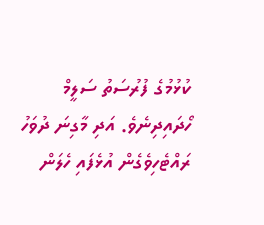ކުޅުމުގެ ފުރުސަތު ސަލީމް ހޯދައިދިނެވެ. އަދި މާގިނަ ދުވަހު ރައްޓެހިވެގެން އުޅެފައި ހެލަން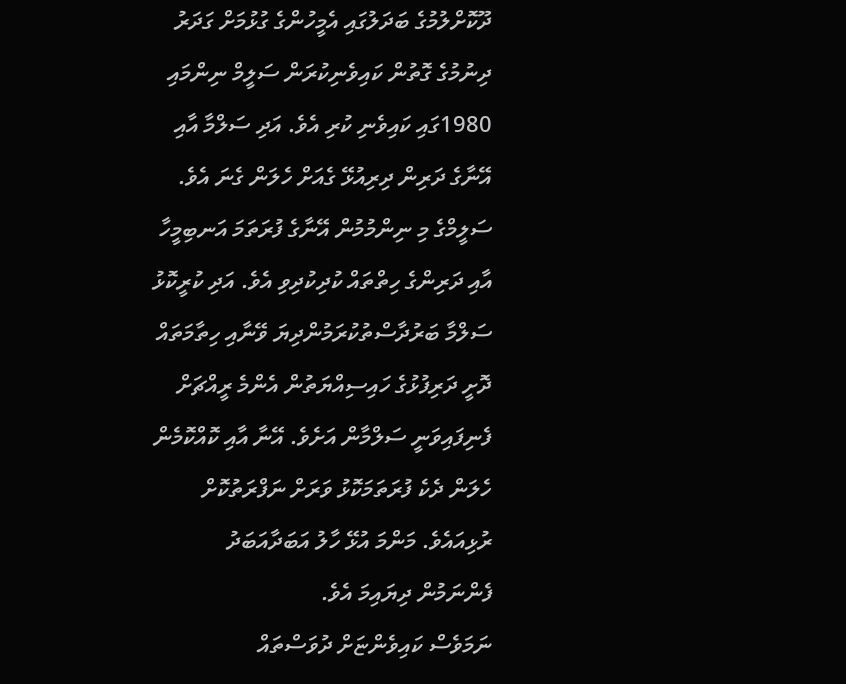ދޫކޮށްލުމުގެ ބަދަލުގައި އެމީހުންގެ ގުޅުމަށް ގަދަރު ދިނުމުގެ ގޮތުން ކައިވެނިކުރަން ސަލީމް ނިންމައި 1980ގައި ކައިވެނި ކުރި އެވެ. އަދި ސަލްމާ އާއި އޭނާގެ ދަރިން ދިރިއުޅޭ ގެއަށް ހެލަން ގެނަ އެވެ.
ސަލީމްގެ މި ނިންމުމުން އޭނާގެ ފުރަތަމަ އަނބިމީހާ އާއި ދަރިންގެ ހިތްތައް ކުދިކުދިވި އެވެ. އަދި ކުރީކޮޅު ސަލްމާ ބަރުދާސްތުކުރަމުންދިޔަ ވޭނާއި ހިތާމަތައް ދޮށީ ދަރިފުޅުގެ ހައިސިއްޔަތުން އެންމެ ރީއްޗަށް ފެނިފައިވަނީ ސަލްމާން އަށެވެ. އޭނާ އާއި ކޮއްކޮމެން ހެލަން ދެކެ ފުރަތަމަކޮޅު ވަރަށް ނަފްރަތުކޮށް ރުޅިއައެވެ. މަންމަ އުޅޭ ހާލު އަބަދާއަބަދު ފެންނަމުން ދިޔައިމަ އެވެ.
ނަމަވެސް ކައިވެންޏަށް ދުވަސްތައް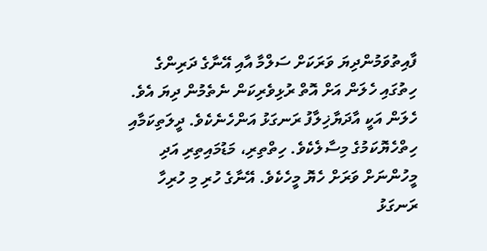ފާއިތުވަމުންދިޔަ ވަރަކަށް ސަލްމާ އާއި އޭނާގެ ދަރިންގެ ހިތުގައި ހެލަން އަށް އޮތް ރުޅިވެރިކަން ނެތެމުން ދިޔަ އެވެ. ހެލަން އަކީ އާދަޔާޚިލާފު ރަނގަޅު އަންހެނެކެވެ. ދީލަތިކަމާއި ހިތްހެޔޮކަމުގެ މިސާލެކެވެ. ހިތްތިރި، މަޑުމައިތިރި އަދި މީހުންނަށް ވަރަށް ހެޔޮ މީހެކެވެ. އޭނާގެ ހުރި މި ހުރިހާ ރަނގަޅު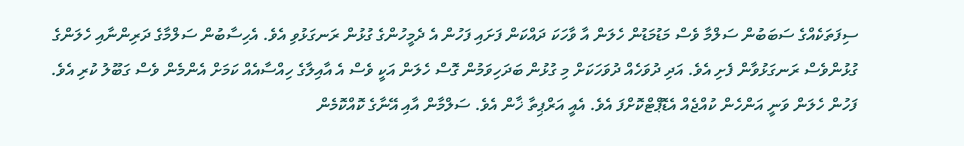ސިފަތަކެއްގެ ސަބަބުން ސަލްމާ ވެސް މަޑުމަޑުން ހެލަން އާ ވާހަކަ ދައްކަން ފަށައި ފަހުން އެ ދެމީހުންގެ ގުޅުން ރަނގަޅުވި އެވެ. އެހިސާބުން ސަލްމާގެ ދަރިންނާއި ހެލަންގެ ގުޅުންވެސް ރަނގަޅުވާން ފެށި އެވެ. އަދި ދުވަހެއް ދުވަހަކަށް މި ގުޅުން ބަދަހިވަމުން ގޮސް ހެލަން އަކީ ވެސް އެ އާއިލާގެ ހިއްސާއެއް ކަމަށް އެންމެން ވެސް ގަބޫލު ކުރި އެވެ.
ފަހުން ހެލަން ވަނީ އަންހެން ކުއްޖެއް އެޑޮޕްޓްކޮށްފަ އެވެ. އެއީ އަރްޕިތާ ޚާން އެވެ. ސަލްމާން އާއި އޭނާގެ ކޮއްކޮމެން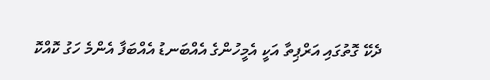ދެކޭ ގޮތުގައި އަރްޕިތާ އަކީ އެމީހުންގެ އެއްބަނޑު އެއްބަފާ އެންމެ ހަގު ކޮއްކޮ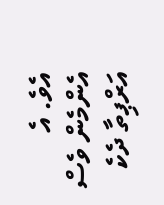އެވެ. އެ އެންމެން ވެސް އަރްޕިތާ ދެކެ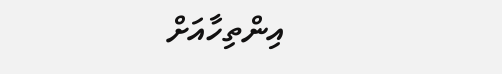އިންތިހާއަށް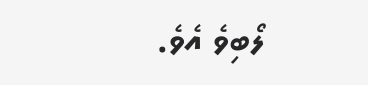ލޯބިވެ އެވެ.